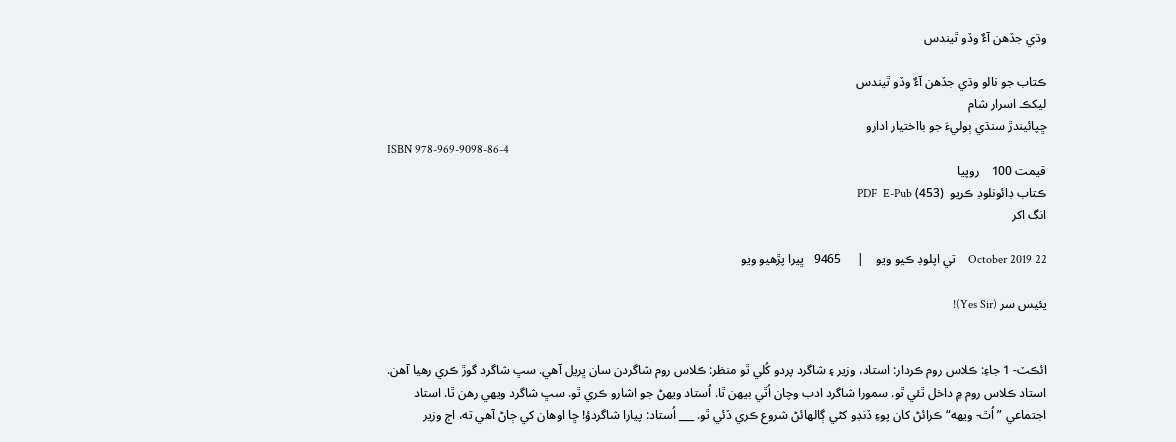وڌي جڏهن آءٌ وڏو ٿيندس

ڪتاب جو نالو وڌي جڏهن آءٌ وڏو ٿيندس
ليکڪ اسرار شام
ڇپائيندڙ سنڌي ٻوليءَ جو بااختيار ادارو
ISBN 978-969-9098-86-4
قيمت 100    روپيا
ڪتاب ڊائونلوڊ ڪريو  (453) PDF  E-Pub
انگ اکر

22 October 2019    تي اپلوڊ ڪيو ويو    |     9465   ڀيرا پڙهيو ويو

يئيس سر (Yes Sir)!


ائڪٽ- 1 جاءِ: ڪلاس روم ڪردار: استاد، وزير ۽ شاگرد پردو کُلي ٿو منظر: ڪلاس روم شاگردن سان ڀريل آهي. سڀ شاگرد گوڙ ڪري رهيا آهن. استاد ڪلاس روم ۾ داخل ٿئي ٿو. سمورا شاگرد ادب وچان اُٿي بيهن ٿا. اُستاد ويهڻ جو اشارو ڪري ٿو. سڀ شاگرد ويهي رهن ٿا. استاد اجتماعي ”اُٿ- ويهه“ ڪرائڻ کان پوءِ ڏنڊو کڻي ڳالهائڻ شروع ڪري ڏئي ٿو. ___ اُستاد: پيارا شاگردؤ! ڇا اوهان کي ڄاڻ آهي ته، اڄ وزير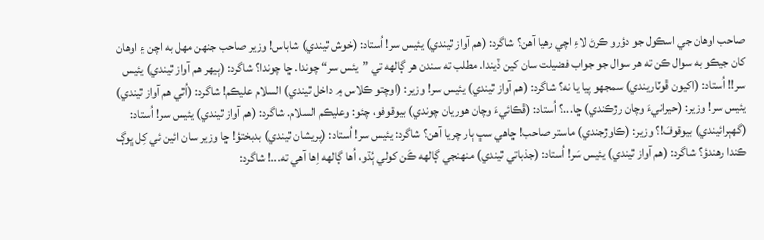صاحب اوهان جي اسڪول جو دؤرو ڪرڻ لاءِ اچي رهيا آهن؟ شاگرد: (هم آواز ٿيندي) يئيس سر! اُستاد: (خوش ٿيندي) شاباس! وزير صاحب جنهن مهل به اچن ۽ اوهان کان جيڪو به سوال ڪن ته هر سوال جو جواب فضيلت سان کين ڏيندا. مطلب ته سندن هر ڳالهه تي ”يئس سر“ چوندا. ڇا چوندا؟ شاگرد: (ٻيهر هم آواز ٿيندي) يئيس سر!! اُستاد: (اکيون ڦوٽاريندي) سمجهو پيا يا نه؟ شاگرد: (هم آواز ٿيندي) يئيس سر! وزير: (اوچتو ڪلاس ۾ داخل ٿيندي) السلام عليڪم! شاگرد: (اُٿي هم آواز ٿيندي) يئيس سر! وزير: (حيرانيءَ وچان رڙڪندي) ڇا...؟ اُستاد: (ڦڪائيءَ وچان هوريان چوندي) بيوقوفو، چئو: وعليڪم السلام. شاگرد: (هم آواز ٿيندي) يئيس سر! اُستاد: (گهٻرائيندي) بيوقوفَ!؟ وزير: (ڪاوڙجندي) ماستر صاحب! ڇاهي سڀ ٻار چريا آهن؟ شاگرد: يئيس سر! اُستاد: (پريشان ٿيندي) بدبختؤ! ڇا وزير سان ائين ئي کِل ڀوڳ ڪندا رهندؤ؟ شاگرد: (هم آواز ٿيندي) يئيس سَر! اُستاد: (جذباتي ٿيندي) منهنجي ڳالهه ڪَن کولي ٻُڌو، اُها ڳالهه اِها آهي ته...! شاگرد: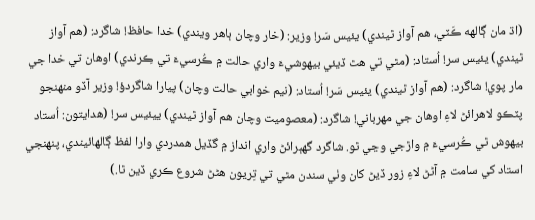(اڌ مان ڳالهه ڪَٽي، هم آواز ٿيندي) يئيس سَر! وزير: (خار وچان ٻاهر ويندي) خدا حافظ! شاگرد: (هم آواز ٿيندي) يئيس سر! اُستاد: (مٿي تي هٿ ڏيئي بيهوشيءَ واري حالت ۾ ڪُرسيءَ تي ڪِرندي) اوهان تي خدا جي مار پوي! شاگرد: (هم آواز ٿيندي) يئيس سَر! اُستاد: (نيم خوابي حالت وچان) پيارا شاگردؤ! وزير آڏو منهنجو پٽڪو لاهرائڻ لاءِ اوهان جي مهرباني! شاگرد: (معصوميت وچان هم آواز ٿيندي) ييئيس سر! (هدايتون: اُستاد بيهوش ٿي ڪُرسيءَ ۾ واڙجي وڃي ٿو. شاگرد گهٻرائڻ واري انداز ۾ گڏيل همدردي وارا لفظ ڳالهائيندي، پنهنجي استاد کي سامت ۾ آڻڻ لاءِ زور ڏيڻ کان وٺي سندن مٿي تي تِريون هڻڻ شروع ڪري ڏين ٿا.)